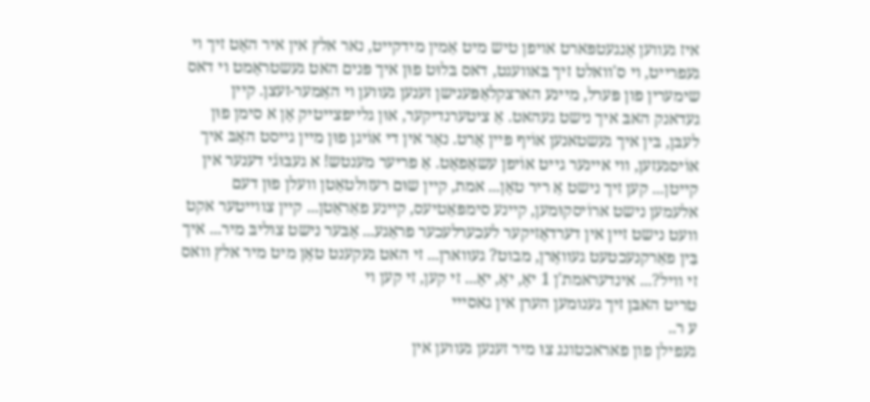איז געווען אָנגעטפּארט אויפן טיש מיט אַמין מידקײט, נאר אלץ אין איר האָט זיך וי געפרייט, וי ס'וואלט זיך בּאוועגט, דאס בּלוּט פוּן איך פּנים האט געשטראָמט וי דאס שימערין פון פּערל, מיינע הארצקלאַפּענישן זענען געווען וי האַמער-זעצן. קיין געדאנק האבּ איך נישט געהאט. אַ ציטערנדיקער, אוּן גלייפצייטיק אָן א סימן פוּן לעבּן, בּין איך געשטאנען אוֹיף פּיין אָרט. נאָר אין די אוֹיגן פוּן מיין גייסט האָבּ איך אוֹיסגעזען, װי איינער גייט אוֹיפן עשאַפאָט. אַ פריער מענטש! א געבּוּגֿי דענער אין קייטן... קען זיך נישט אַ ריר טאָן... אמת, קיין שוּם רעזולטאַטן וועלן פוּן דעם אלעמען נישט ארוֹיסקוּמען, קיינע סימפּאַטיעס, קיינע פאַראַטן... קיין צווייטער אקט וועט נישט זיין אין דערדאָזיקער לעכערלעכער פראַגע... אָבּער נישט צוליבּ מיר... איך בִּין פאַרקנעכטעט געװאָרן, מבוט? געווארן... זי האט געקענט טאָן מיט מיר אלץ וואס זי וויל?... אינדעראמת'ן 1 יאָ, יאָ, יאָ... זי קען, זי קען וי
טריט האבּן זיך גענומען הערן אין גאסייי
ע ר..
געפילן פון פאראכטונג צוּ מיר זענען געווען אין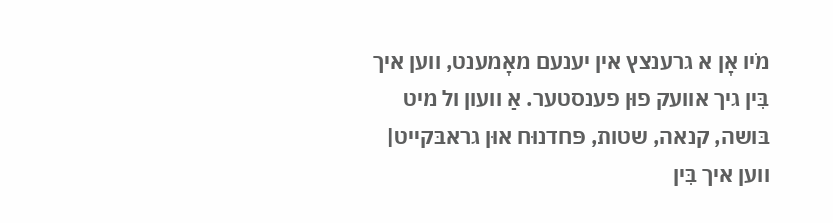מֹיו אָן א גרענצץ אין יענעם מאָמענט, ווען איך בִּין גיך אוועק פוּן פענסטער. אַ וועון ול מיט בּושה, קנאה, שטות, פּחדנוּח אוּן גראבּקײט|
ווען איך בִּין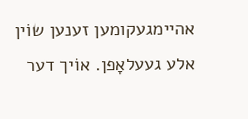אהיימגעקומען זענען שוֹין אלע געעלאָפן. אוֹיך דער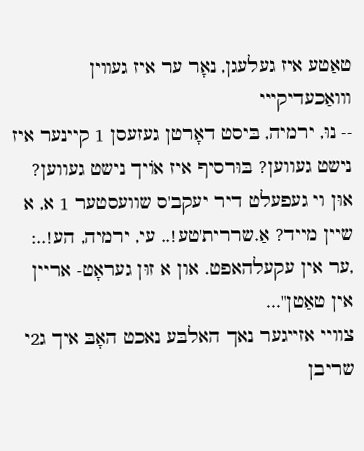טאַטע איז געלעגן, נאָר ער איז געװין װואַכעדיקייי
-- נוּ, ירמיה, בּיסט דאָרטן געזעסן 1 קיינער איז נישט געווען? בּוּרסיף איז אוֹיך נישט געווען? אוּן וי געפעלט דיר יעקב'ס שוועסטער 1 א, א שיין מייד? אַ.שררית'טע!.. עי, ירמיה, הע!..:
,ער אין עקעלהאפט. און א זוּן געראָט- אריין אין טאַטן"...
צוויי אזייגער נאך האלבּע נאכט האָבּ איך ג2י שריבן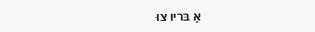אַ בּריו צוּ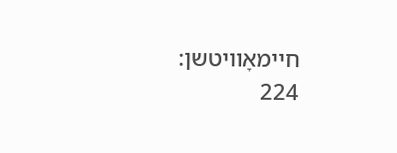חײמאָװיטשן: 224